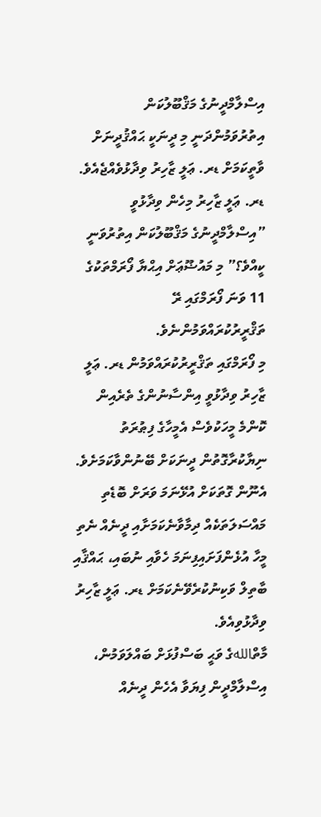އިސްލާމްދީނުގެ މަޤްބޫލުކަން އިތުރުވަމުންދަނީ މި ދީނަކީ ޙައްޤުދީނަށް ވާތީކަމަށް ޑރ. ޢަލީ ޒާހިރު ވިދާޅުވެއްޖެއެވެ.
ޑރ. ޢަލީ ޒާހިރު މިހެން ވިދާޅުވީ ”އިސްލާމްދީނުގެ މަޤްބޫލުކަން އިތުރުވަނީ ކީއްވެ؟” މި މައުޟޫޢަށް އިޙްޔާ ފޯރަމްތަކުގެ 11 ވަނަ ފޯރަމްގައި ރޭ ތަޤްރީރުކުރައްވަމުންނެވެ.
މި ފޯރަމްގައި ތަޤްރީރުކުރައްވަމުން ޑރ. ޢަލީ ޒާހިރު ވިދާޅުވީ އިންސާނުންގެ ތެރެއިން ކޮންމެ މީހަކުވެސް އެމީހާގެ ފިޠުރަތު ނިޔާކުރާގޮތުން ދީނަކަށް ބޭނުންވާކަމަށެވެ. އެނޫން ގޮތަކަށް އުޅޭނަމަ ވަރަށް ބޮޑެތި މައްސަލަތަކެއް ދިމާވާނެކަމަށާއި ދީނެއް ނެތި މީހާ އުޅެންފަށައިފިނަމަ ހެވާއި ނުބައި، ޙައްޤާއި ބާތިލް ވަކިނުކުރެވޭނެކަމަށް ޑރ. ޢަލީ ޒާހިރު ވިދާޅުވިއެވެ.
މާތްاللهގެ ވަޙީ ބަސްފުޅަށް ބައްލަވަމުން، އިސްލާމްދީން ފިޔަވާ އެހެން ދީނެއް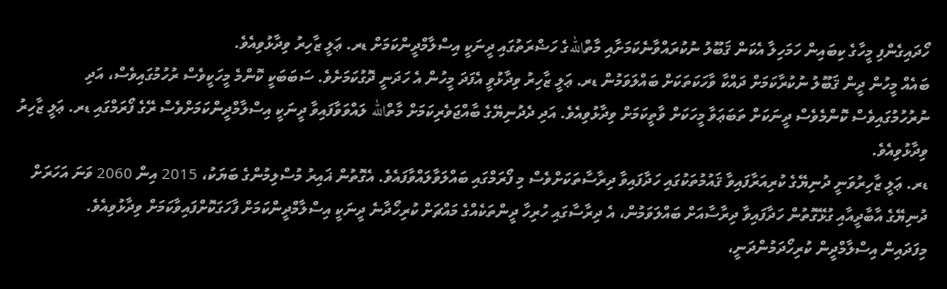ހޯދައިގެންފި މީހާގެ ކިބައިން ހަމަހިލާ އެކަން ޤަބޫލު ނުކުރައްވާނެކަމަށާއި މާތްاللهގެ ހަޟްރަތުގައި ދީނަކީ އިސްލާމްދީންކަމަށް ޑރ. ޢަލީ ޒާހިރު ވިދާޅުވިއެވެ.
ބައެއް މީހުން ދީން ޤަބޫލު ނުކުރާކަމަށް ދައްކާ ވާހަކަތަކަށް ބައްލަވަމުން ޑރ. ޢަލީ ޒާހިރު ވިދާޅުވީ އެފަދަ މީހުން އެ ހަދަނީ ދޮގުކަމަށެވެ. ސަބަބަކީ ކޮންމެ މީހަކީވެސް ރުހުމުގައިވެސް، އަދި ނުރުހުމުގައިވެސް ކޮންމެވެސް ދީނަކަށް ތަބަޢަވާ މީހަކަށް ވާތީކަމަށް ވިދާޅުވިއެވެ. އަދި ދެދުނިޔޭގެ ބާއްޖަވެރިކަމަށް މާތްالله ލައްވަވާފައިވާ ދީނަކީ އިސްލާމްދީންކަމަށްވެސް ރޭގެ ފޯރަމްގައި ޑރ. ޢަލީ ޒާހިރު ވިދާޅުވިއެވެ.
ޑރ. ޢަލީ ޒާހިރުވަނީ ދުނިޔޭގެ ކުރިއަރާފައިވާ ޤައުމުތަކުގައި ހަދާފައިވާ ދިރާސާތަކަށްވެސް މި ފޯރަމްގައި ބައްލަވާލައްވާފައެވެ. އެގޮތުން ޣައިރު މުސްލިމުންގެ ބަޔަކު، 2015 އިން 2060 ވަނަ އަހަރަށް ދުނިޔޭގެ އާބާދީއާއި ގުޅޭގޮތުން ހަދާފައިވާ ދިރާސާއަށް ބައްލަވަމުން، އެ ދިރާސާގައި ހުރިހާ ދީންތަކެއްގެ މައްޗަށް ކުރިހޯދާނެ ދީނަކީ އިސްލާމްދީންކަމަށް ފާހަގަކޮށްފައިވާކަމަށް ވިދާޅުވިއެވެ.
މިފަދައިން އިސްލާމްދީން ކުރިހޯދަމުންދަނީ،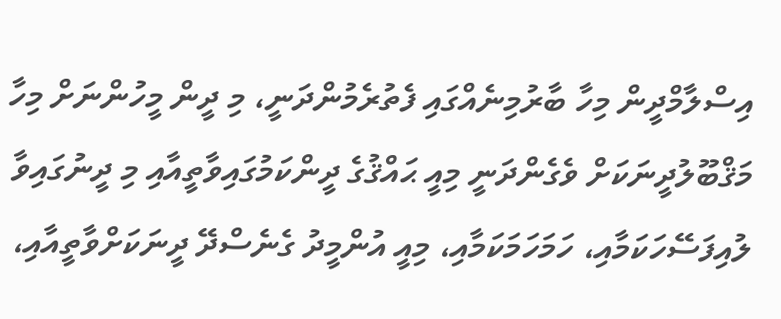އިސްލާމްދީން މިހާ ބާރުމިނެއްގައި ފެތުރެމުންދަނީ، މި ދީން މީހުންނަށް މިހާ މަޤްބޫލުދީނަކަށް ވެގެންދަނީ މިއީ ޙައްޤުގެ ދީންކަމުގައިވާތީއާއި މި ދީނުގައިވާ ލުއިފަސޭހަކަމާއި، ހަމަހަމަކަމާއި، މިއީ އުންމީދު ގެނެސްދޭ ދީނަކަށްވާތީއާއި،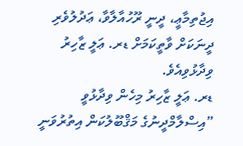އިޖުތިމާޢީ، ދީނީ ރޫހުއާލާވާ، ޢަދުލުވެރި ދީނަކަށް ވާތީކަމަށް ޑރ. ޢަލީ ޒާހިރު ވިދާޅުވިއެވެ.
ޑރ. ޢަލީ ޒާހިރު މިހެން ވިދާޅުވީ ”އިސްލާމްދީނުގެ މަޤްބޫލުކަން އިތުރުވަނީ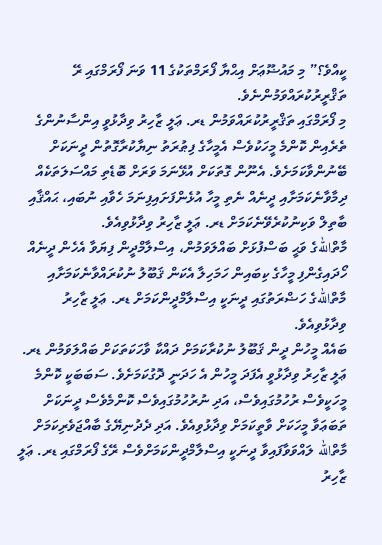ކީއްވެ؟” މި މައުޟޫޢަށް އިޙްޔާ ފޯރަމްތަކުގެ 11 ވަނަ ފޯރަމްގައި ރޭ ތަޤްރީރުކުރައްވަމުންނެވެ.
މި ފޯރަމްގައި ތަޤްރީރުކުރައްވަމުން ޑރ. ޢަލީ ޒާހިރު ވިދާޅުވީ އިންސާނުންގެ ތެރެއިން ކޮންމެ މީހަކުވެސް އެމީހާގެ ފިޠުރަތު ނިޔާކުރާގޮތުން ދީނަކަށް ބޭނުންވާކަމަށެވެ. އެނޫން ގޮތަކަށް އުޅޭނަމަ ވަރަށް ބޮޑެތި މައްސަލަތަކެއް ދިމާވާނެކަމަށާއި ދީނެއް ނެތި މީހާ އުޅެންފަށައިފިނަމަ ހެވާއި ނުބައި، ޙައްޤާއި ބާތިލް ވަކިނުކުރެވޭނެކަމަށް ޑރ. ޢަލީ ޒާހިރު ވިދާޅުވިއެވެ.
މާތްاللهގެ ވަޙީ ބަސްފުޅަށް ބައްލަވަމުން، އިސްލާމްދީން ފިޔަވާ އެހެން ދީނެއް ހޯދައިގެންފި މީހާގެ ކިބައިން ހަމަހިލާ އެކަން ޤަބޫލު ނުކުރައްވާނެކަމަށާއި މާތްاللهގެ ހަޟްރަތުގައި ދީނަކީ އިސްލާމްދީންކަމަށް ޑރ. ޢަލީ ޒާހިރު ވިދާޅުވިއެވެ.
ބައެއް މީހުން ދީން ޤަބޫލު ނުކުރާކަމަށް ދައްކާ ވާހަކަތަކަށް ބައްލަވަމުން ޑރ. ޢަލީ ޒާހިރު ވިދާޅުވީ އެފަދަ މީހުން އެ ހަދަނީ ދޮގުކަމަށެވެ. ސަބަބަކީ ކޮންމެ މީހަކީވެސް ރުހުމުގައިވެސް، އަދި ނުރުހުމުގައިވެސް ކޮންމެވެސް ދީނަކަށް ތަބަޢަވާ މީހަކަށް ވާތީކަމަށް ވިދާޅުވިއެވެ. އަދި ދެދުނިޔޭގެ ބާއްޖަވެރިކަމަށް މާތްالله ލައްވަވާފައިވާ ދީނަކީ އިސްލާމްދީންކަމަށްވެސް ރޭގެ ފޯރަމްގައި ޑރ. ޢަލީ ޒާހިރު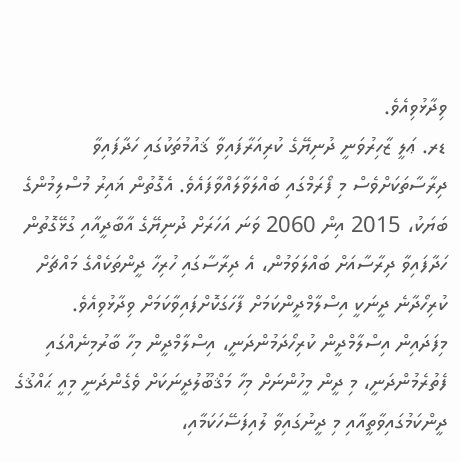ވިދާޅުވިއެވެ.
ޑރ. ޢަލީ ޒާހިރުވަނީ ދުނިޔޭގެ ކުރިއަރާފައިވާ ޤައުމުތަކުގައި ހަދާފައިވާ ދިރާސާތަކަށްވެސް މި ފޯރަމްގައި ބައްލަވާލައްވާފައެވެ. އެގޮތުން ޣައިރު މުސްލިމުންގެ ބަޔަކު، 2015 އިން 2060 ވަނަ އަހަރަށް ދުނިޔޭގެ އާބާދީއާއި ގުޅޭގޮތުން ހަދާފައިވާ ދިރާސާއަށް ބައްލަވަމުން، އެ ދިރާސާގައި ހުރިހާ ދީންތަކެއްގެ މައްޗަށް ކުރިހޯދާނެ ދީނަކީ އިސްލާމްދީންކަމަށް ފާހަގަކޮށްފައިވާކަމަށް ވިދާޅުވިއެވެ.
މިފަދައިން އިސްލާމްދީން ކުރިހޯދަމުންދަނީ، އިސްލާމްދީން މިހާ ބާރުމިނެއްގައި ފެތުރެމުންދަނީ، މި ދީން މީހުންނަށް މިހާ މަޤްބޫލުދީނަކަށް ވެގެންދަނީ މިއީ ޙައްޤުގެ ދީންކަމުގައިވާތީއާއި މި ދީނުގައިވާ ލުއިފަސޭހަކަމާއި،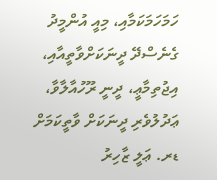ހަމަހަމަކަމާއި، މިއީ އުންމީދު ގެނެސްދޭ ދީނަކަށްވާތީއާއި، އިޖުތިމާޢީ، ދީނީ ރޫހުއާލާވާ، ޢަދުލުވެރި ދީނަކަށް ވާތީކަމަށް ޑރ. ޢަލީ ޒާހިރު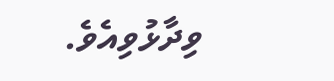ވިދާޅުވިއެވެ.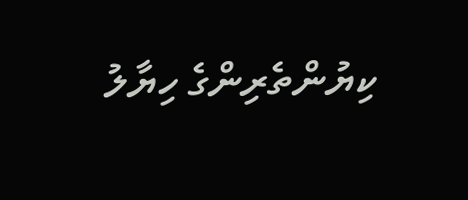ކިޔުންތެރިންގެ ހިޔާލު